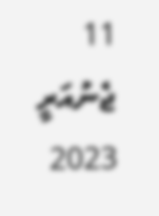11 ޖެނުއަރީ 2023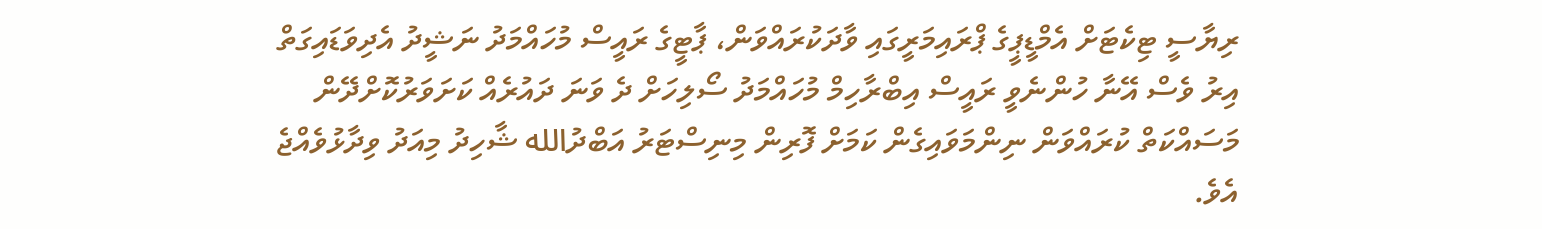ރިޔާސީ ޓިކެޓަށް އެމްޑީޕީގެ ޕްރައިމަރީގައި ވާދަކުރައްވަން، ޕާޓީގެ ރައީސް މުހައްމަދު ނަޝީދު އެދިވަޑައިގަތް އިރު ވެސް އޭނާ ހުންނެވީ ރައީސް އިބްރާހިމް މުހައްމަދު ސޯލިހަށް ދެ ވަނަ ދައުރެއް ކަށަވަރުކޮށްދޭން މަސައްކަތް ކުރައްވަން ނިންމަވައިގެން ކަމަށް ފޮރިން މިނިސްޓަރު އަބްދުالله ޝާހިދު މިއަދު ވިދާޅުވެއްޖެ އެވެ.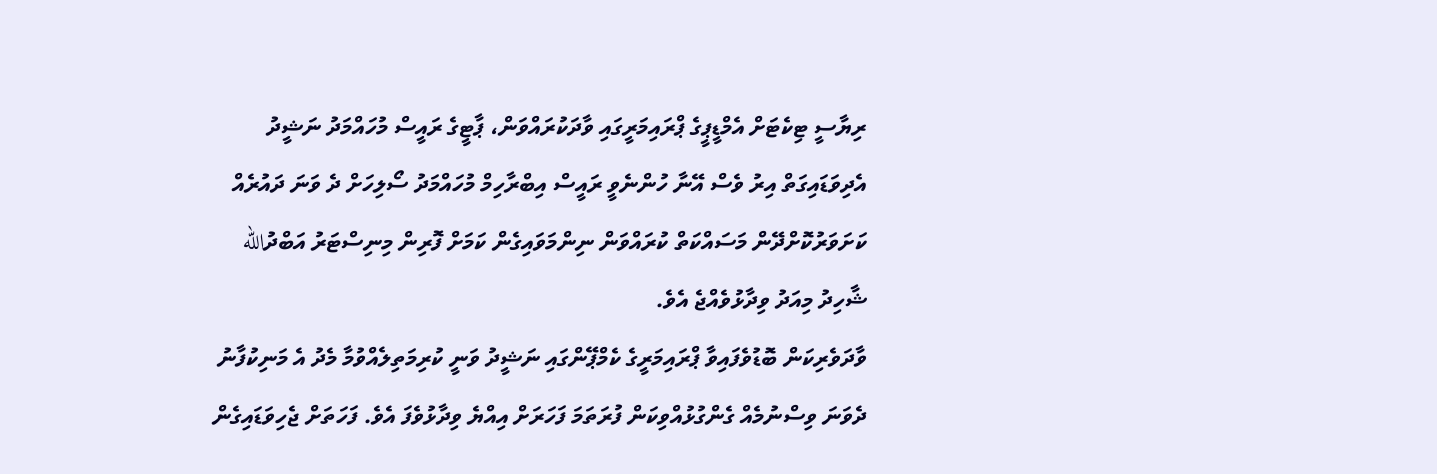ރިޔާސީ ޓިކެޓަށް އެމްޑީޕީގެ ޕްރައިމަރީގައި ވާދަކުރައްވަން، ޕާޓީގެ ރައީސް މުހައްމަދު ނަޝީދު އެދިވަޑައިގަތް އިރު ވެސް އޭނާ ހުންނެވީ ރައީސް އިބްރާހިމް މުހައްމަދު ސޯލިހަށް ދެ ވަނަ ދައުރެއް ކަށަވަރުކޮށްދޭން މަސައްކަތް ކުރައްވަން ނިންމަވައިގެން ކަމަށް ފޮރިން މިނިސްޓަރު އަބްދުالله ޝާހިދު މިއަދު ވިދާޅުވެއްޖެ އެވެ.
ވާދަވެރިކަން ބޮޑުވެފައިވާ ޕްރައިމަރީގެ ކެމްޕޭންގައި ނަޝީދު ވަނީ ކުރިމަތިލެއްވުމާ މެދު އެ މަނިކުފާނު ދެވަނަ ވިސްނުމެއް ގެންގުޅުއްވިކަން ފުރަތަމަ ފަހަރަށް އިއްޔެ ވިދާޅުވެފަ އެވެ. ފަހަތަށް ޖެހިވަޑައިގެން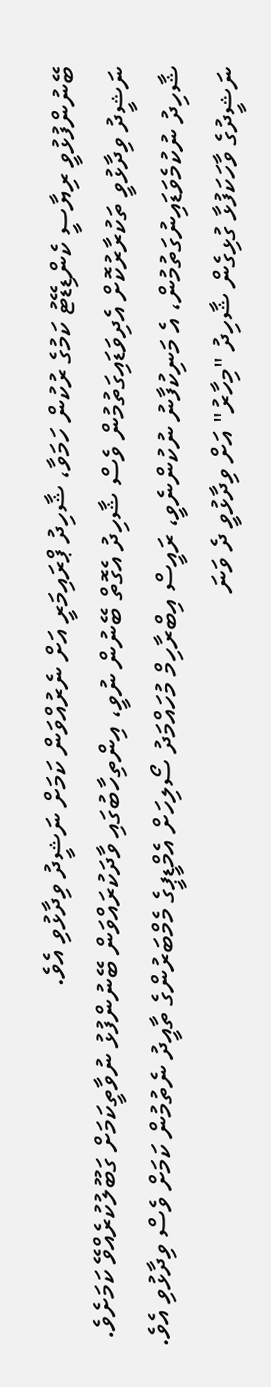ބޭނުންފުޅުވީ ރިޔާސީ ކެންޑިޑޭޓު ކަމުގެ ރުކުން ހަމަވާ، ޝާހިދު ޕްރައިމަރީ އަށް ނެރުއްވަން ކަމަށް ނަޝީދު ވިދާޅުވި އެވެ.
ނަޝީދު ވިދާޅުވީ ތަކުރާރުކޮށް އެދިވަޑައިގަތުމުން ވެސް ޝާހިދު އެގޮތް ބޭނުން ނުވީ، އިންތިހާބުގައި ވާދަކުރައްވަން ބޭނުންފުޅު ނުވާތީކަމަށް ގަބޫލުކުރެއްވޭ ކަމަށެވެ. ޝާހިދު ނުކުމެވަޑައިނުގަތުމުން، އެ މަނިކުފާނު ނުކުންނެވީ، ރައީސް އިބްރާހިމް މުހައްމަދު ސޯލިހަށް އެމްޑީޕީގެ މެމްބަރުންގެ ތާއީދު ނެތުމުން ކަމަށް ވެސް ވިދާޅުވި އެވެ.
ނަޝީދުގެ ވާހަކަފުޅާ ގުޅިގެން ޝާހިދު "މިހާރު" އަށް ވިދާޅުވީ ދެ ވަނަ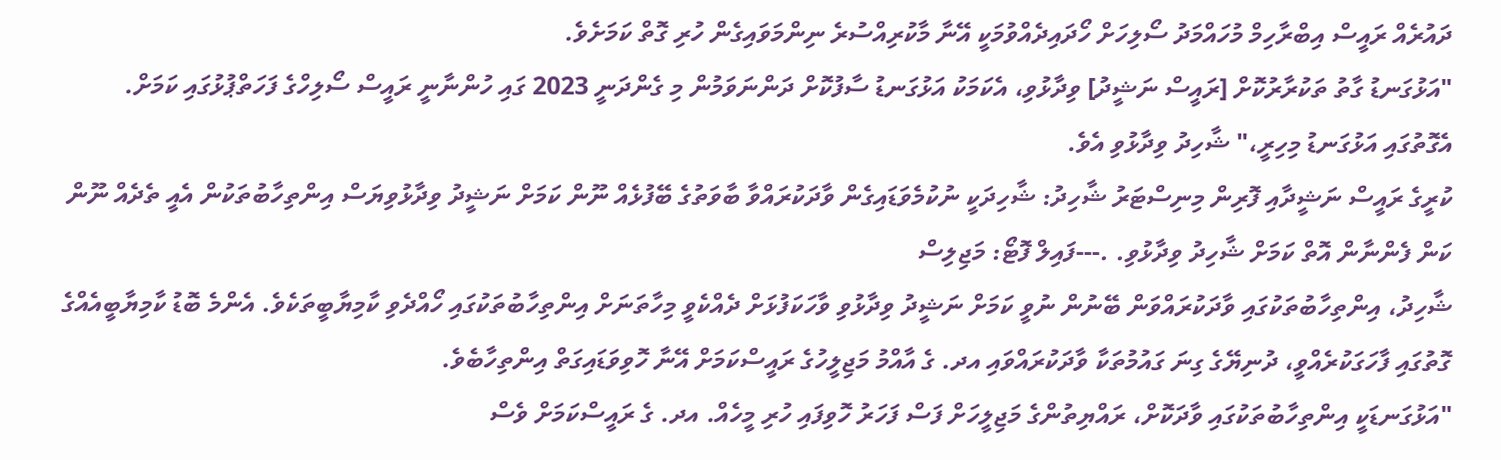ދައުރެއް ރައީސް އިބްރާހިމް މުހައްމަދު ސޯލިހަށް ހޯދައިދެއްވުމަކީ އޭނާ މާކުރިއްސުރެ ނިންމަވައިގެން ހުރި ގޮތް ކަމަށެވެ.
"އަޅުގަނޑު ގާތު ތަކުރާރުކޮށް [ރައީސް ނަޝީދު] ވިދާޅުވި، އެކަމަކު އަޅުގަނޑު ސާފުކޮށް ދަންނަވަމުން މި ގެންދަނީ 2023 ގައި ހުންނާނީ ރައީސް ސޯލިހްގެ ފަހަތްޕުޅުގައި ކަމަށް. އެގޮތުގައި އަޅުގަނޑު މިހިރީ،" ޝާހިދު ވިދާޅުވި އެވެ.
ކުރީގެ ރައީސް ނަޝީދާއި ފޮރިން މިނިސްޓަރު ޝާހިދު: ޝާހިދަކީ ނުކުމެވަޑައިގެން ވާދަކުރައްވާ ބާވަތުގެ ބޭފުޅެއް ނޫން ކަމަށް ނަޝީދު ވިދާޅުވިޔަސް އިންތިހާބުތަކުން އެއީ ތެދެއް ނޫން ކަން ފެންނާން އޮތް ކަމަށް ޝާހިދު ވިދާޅުވި. .---ފައިލް ފޮޓޯ: މަޖިލިސް
ޝާހިދު، އިންތިހާބުތަކުގައި ވާދަކުރައްވަން ބޭނުން ނުވީ ކަމަށް ނަޝީދު ވިދާޅުވި ވާހަކަފުޅަށް ދެއްކެވީ މިހާތަނަށް އިންތިހާބުތަކުގައި ހޯއްދެވި ކާމިޔާބީތަކެވެ. އެންމެ ބޮޑު ކާމިޔާބީއެއްގެ ގޮތުގައި ފާހަގަކުރެއްވީ، ދުނިޔޭގެ ގިނަ ގައުމުތަކާ ވާދަކުރައްވައި އދ. ގެ އާއްމު މަޖިލީހުގެ ރައީސްކަމަށް އޭނާ ހޮވިވަޑައިގަތް އިންތިހާބެވެ.
"އަޅުގަނޑަކީ އިންތިހާބުތަކުގައި ވާދަކޮށް، ރައްޔިތުންގެ މަޖިލީހަށް ފަސް ފަހަރު ހޮވިފައި ހުރި މީހެއް. އދ. ގެ ރައީސްކަމަށް ވެސް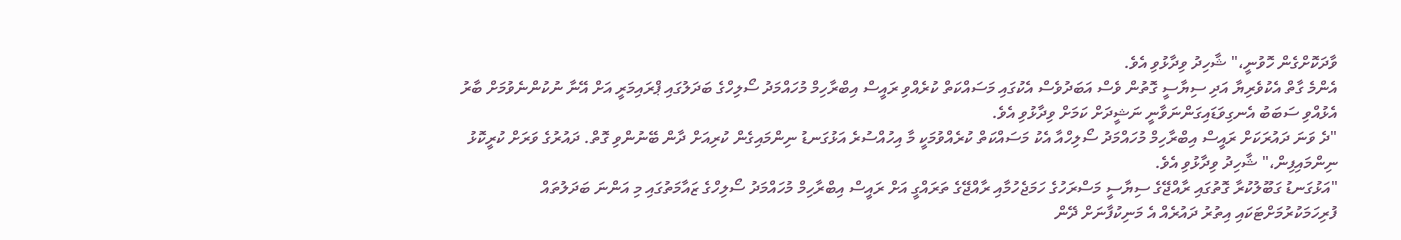ވާދަކޮށްގެން ހޮވުނީ،" ޝާހިދު ވިދާޅުވި އެވެ.
އެންމެ ގާތް އެކުވެރިޔާ އަދި ސިޔާސީ ގޮތުން ވެސް އަބަދުވެސް އެކުގައި މަސައްކަތް ކުރެއްވި ރައީސް އިބްރާހިމް މުހައްމަދު ސޯލިހްގެ ބަދަލުގައި ޕްރައިމަރީ އަށް އޭނާ ނުކުންނެވުމަށް ބާރު އެޅުއްވި ސަބަބު އެނގިވަޑައިގަންނަވާނީ ނަޝީދަށް ކަމަށް ވިދާޅުވި އެވެ.
"ދެ ވަނަ ދައުރަކަށް ރައީސް އިބްރާހިމް މުހައްމަދު ސޯލިހްއާ އެކު މަސައްކަތް ކުރެއްވުމަކީ މާ އިހުއްސުރެ އަޅުގަނޑު ނިންމައިގެން ކުރިއަށް ދާން ބޭނުންވި ގޮތް. ދައުރުގެ ވަރަށް ކުރީކޮޅު ނިންމައިފިން،" ޝާހިދު ވިދާޅުވި އެވެ.
"އަޅުގަނޑު ގަބޫލުކުރާ ގޮތުގައި ރާއްޖޭގެ ސިޔާސީ މަސްރަހުގެ ހަމަޖެހުމާއި ރާއްޖޭގެ ތަރައްގީ އަށް ރައީސް އިބްރާހިމް މުހައްމަދު ސޯލިހްގެ ޒައާމަތުގައި މި އަންނަ ބަދަލުތައް ފުރިހަމަކުރުމަށްޓަކައި އިތުރު ދައުރެއް އެ މަނިކުފާނަށް ދޭން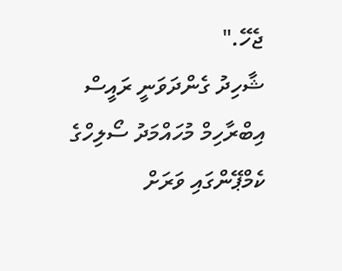ޖެހޭ."
ޝާހިދު ގެންދަވަނީ ރައީސް އިބްރާހިމް މުހައްމަދު ސޯލިހްގެ ކެމްޕޭންގައި ވަރަށް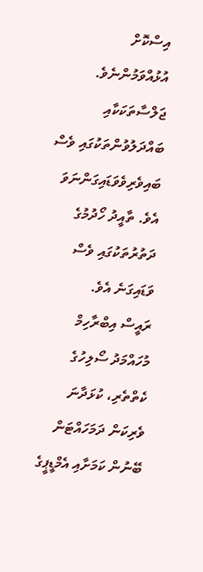އިސްކޮށް އުޅުއްވަމުންނެވެ. ޖަލްސާތަކަކާއި ބައްދަލުވުންތަކުގައި ވެސް ބައިވެރިވެވަޑައިގަންނަވަ އެވެ. ތާއީދު ހޯދުމުގެ ދަތުރުތަކުގައި ވެސް ވަޑައިގަނެ އެވެ.
ރައީސް އިބްރާހިމް މުހައްމަދު ސޯލިހުގެ ކެތްތެރި، ކުޅަދާނަ ވެރިކަން ދަމަހައްޓަން ބޭނުން ކަމަށާއި އެމްޑީޕީގެ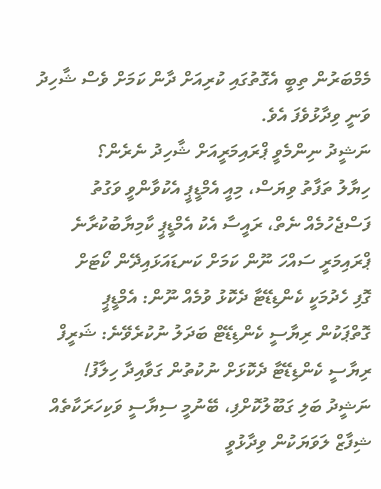މެމްބަރުން ތިބީ އެގޮތުގައި ކުރިއަށް ދާން ކަމަށް ވެސް ޝާހިދު ވަނީ ވިދާޅުވެފަ އެވެ.
ނަޝީދު ނިންމެވީ ޕްރައިމަރީއަށް ޝާހިދު ނެރެން؟
ހިޔާލު ތަފާތު ވިޔަސް، މިއީ އެމްޑީޕީ އެކުވާންވީ ވަގުތު
ފަސްޖެހުމެއް ނެތް، ރައީސާ އެކު އެމްޑީޕީ ކާމިޔާބުކުރާނެ
ޕްރައިމަރީ ސައްހަ ނޫން ކަމަށް ކަނޑައަޅައިދޭން ކޯޓަށް
ގޮފި ހެދުމަކީ ކެންޑިޑޭޓާ ދެކޮޅު ވުމެއް ނޫން: އެމްޑީޕީ
ގޮތްޕަކުން ރިޔާސީ ކެންޑިޑޭޓް ބަދަލު ނުކުރެވޭނެ: ޝަރީފް
ރިޔާސީ ކެންޑިޑޭޓާ ދެކޮޅަށް ނުކުތުން ގަވާއިދާ ހިލާފު!
ނަޝީދު ބަލި ގަބޫލުކޮށްފި، ބޭނުމީ ސިޔާސީ ވަކިހަރަކާތެއް
ޝިފާޒް ލަވަޔަކުން ވިދާޅުވީ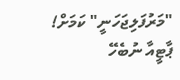"މަރުފަލިޖަހަނީ" ކަމަށް!
ޕާޓީއާ ނުބެހޭ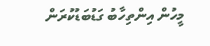މީހުން އިންތިހާބު ގަޑުބަޑުކުރަން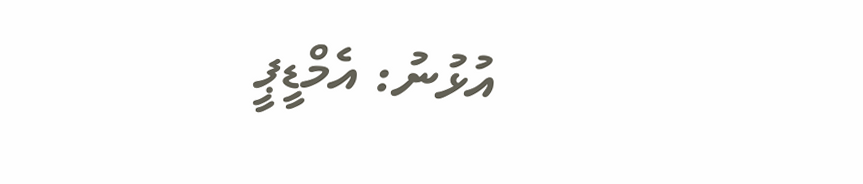އުޅުނު: އެމްޑީޕީ